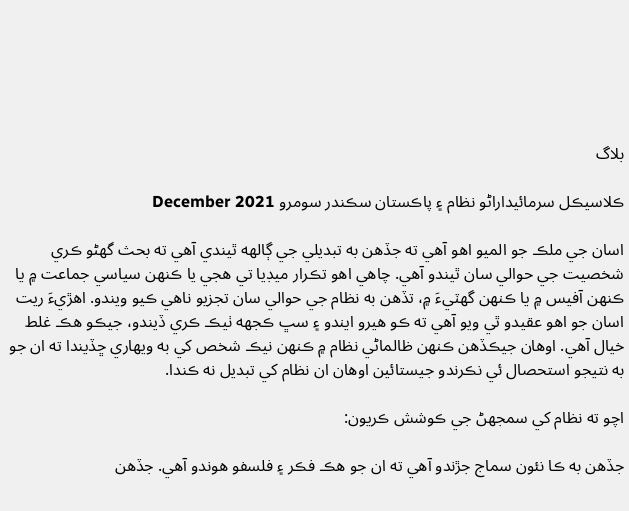بلاگ

ڪلاسيڪل سرمائيداراڻو نظام ۽ پاڪستان سڪندر سومرو December 2021

اسان جي ملڪ جو الميو اهو آهي ته جڏهن به تبديلي جي ڳالهه ٿيندي آهي ته بحث گهڻو ڪري شخصيت جي حوالي سان ٿيندو آهي. چاهي اهو تڪرار ميڊيا تي هجي يا ڪنهن سياسي جماعت ۾ يا ڪنهن آفيس ۾ يا ڪنهن گهٽيءَ ۾، تڏهن به نظام جي حوالي سان تجزيو ناهي ڪيو ويندو. اهڙيءَ ريت اسان جو اهو عقيدو ٿي ويو آهي ته ڪو هيرو ايندو ۽ سڀ ڪجهه ٺيڪ ڪري ڏيندو، جيڪو هڪ غلط خيال آهي. اوهان جيڪڏهن ڪنهن ظالماڻي نظام ۾ ڪنهن نيڪ شخص کي به ويهاري ڇڏيندا ته ان جو به نتيجو استحصال ئي نڪرندو جيستائين اوهان ان نظام کي تبديل نه ڪندا.

اچو ته نظام کي سمجهڻ جي ڪوشش ڪريون:

جڏهن به ڪا نئون سماج جڙندو آهي ته ان جو هڪ فڪر ۽ فلسفو هوندو آهي. جڏهن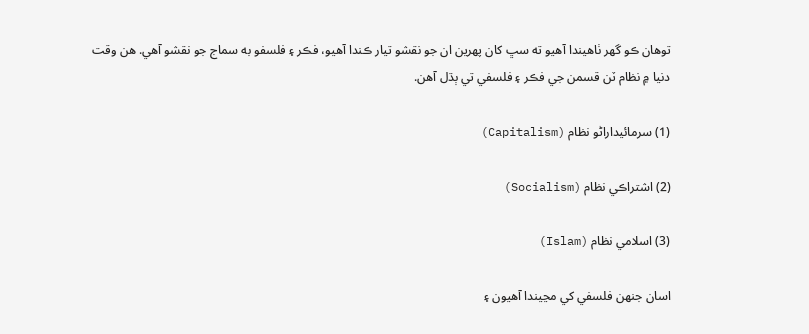توهان ڪو گهر ٺاهيندا آهيو ته سڀ کان پهرين ان جو نقشو تيار ڪندا آهيو، فڪر ۽ فلسفو به سماج جو نقشو آهي. هن وقت دنيا ۾ نظام ٽن قسمن جي فڪر ۽ فلسفي تي ٻڌل آهن.

(1) سرمائيداراڻو نظام (Capitalism)

(2) اشتراڪي نظام (Socialism)

(3) اسلامي نظام (Islam)

اسان جنهن فلسفي کي مڃيندا آهيون ۽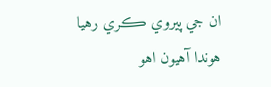ان جي پيروي ڪري رهيا هوندا آهيون اهو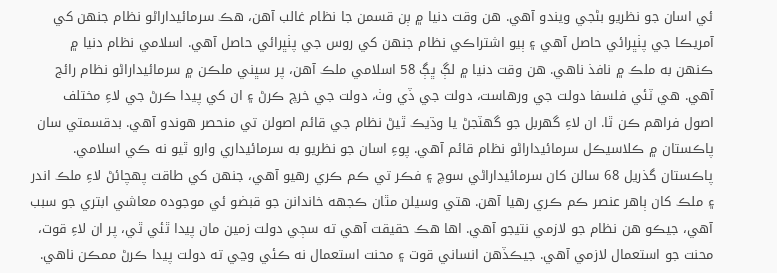ئي اسان جو نظريو بڻجي ويندو آهي. هن وقت دنيا ۾ ٻن قسمن جا نظام غالب آهن، هڪ سرمائيداراڻو نظام جنهن کي آمريڪا جي پٺڀرائي حاصل آهي ۽ ٻيو اشتراڪي نظام جنهن کي روس جي پٺڀرائي حاصل آهي. اسلامي نظام دنيا ۾ ڪنهن به ملڪ ۾ نافذ ناهي. هن وقت دنيا ۾ لڳ ڀڳ 58 اسلامي ملڪ آهن، پر سڀني ملڪن ۾ سرمائيداراڻو نظام رائج آهي. هي ٽئي فلسفا دولت جي ورهاست، دولت جي ڏي وٺ، دولت جي خرچ ڪرڻ ۽ ان کي پيدا ڪرڻ جي لاءِ مختلف اصول فراهم ڪن ٿا. ان لاءِ گهربل جو گهٽجڻ يا وڌيڪ ٿيڻ نظام جي قائم اصولن تي منحصر هوندو آهي. بدقسمتي سان پاڪستان ۾ ڪلاسيڪل سرمائيداراڻو نظام قائم آهي. پوءِ اسان جو نظريو به سرمائيداري وارو ٿيو نه ڪي اسلامي. پاڪستان گذريل 68 سالن کان سرمائيداراڻي سوچ ۽ فڪر تي ڪم ڪري رهيو آهي، جنهن کي طاقت پهچائڻ لاءِ ملڪ اندر ۽ ملڪ کان ٻاهر عنصر ڪم ڪري رهيا آهن. هتي وسيلن مٿان ڪجهه خاندانن جو قبضو ئي موجوده معاشي ابتري جو سبب آهي، جيڪو هن نظام جو لازمي نتيجو آهي. اها هڪ حقيقت آهي ته سڄي دولت زمين مان پيدا ٿئي ٿي، پر ان لاءِ قوت، محنت جو استعمال لازمي آهي. جيڪڏهن انساني قوت ۽ محنت استعمال نه ڪئي وڃي ته دولت پيدا ڪرڻ ممڪن ناهي.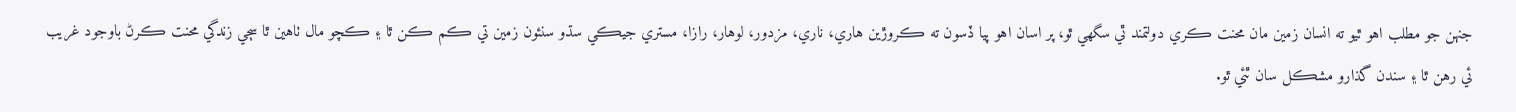جنهن جو مطلب اهو ٿيو ته انسان زمين مان محنت ڪري دولتمند ٿي سگهي ٿو، پر اسان اهو پيا ڏسون ته ڪروڙين هاري، ناري، مزدور، لوهار، رازا، مستري جيڪي سڌو سنئون زمين تي ڪم ڪن ٿا ۽ ڪچو مال ٺاهين ٿا سڄي زندگي محنت ڪرڻ باوجود غريب ئي رهن ٿا ۽ سندن گذارو مشڪل سان ٿئي ٿو.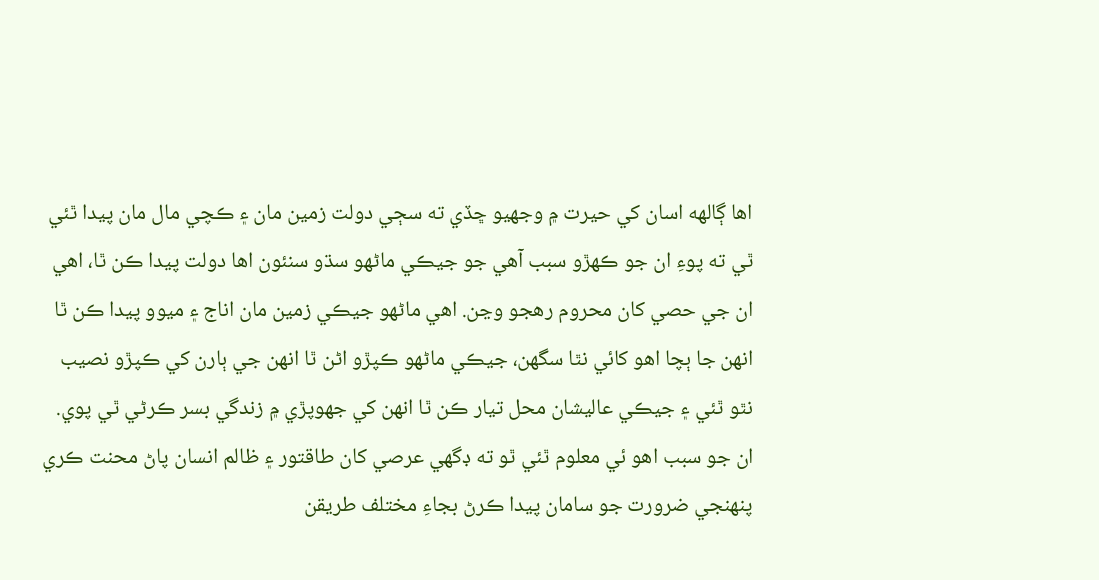اها ڳالهه اسان کي حيرت ۾ وجهيو ڇڏي ته سڄي دولت زمين مان ۽ ڪچي مال مان پيدا ٿئي ٿي ته پوءِ ان جو ڪهڙو سبب آهي جو جيڪي ماڻهو سڌو سنئون اها دولت پيدا ڪن ٿا، اهي ان جي حصي کان محروم رهجو وڃن. اهي ماڻهو جيڪي زمين مان اناج ۽ ميوو پيدا ڪن ٿا انهن جا ٻچا اهو کائي نٿا سگهن، جيڪي ماڻهو ڪپڙو اڻن ٿا انهن جي ٻارن کي ڪپڙو نصيب نٿو ٿئي ۽ جيڪي عاليشان محل تيار ڪن ٿا انهن کي جهوپڙي ۾ زندگي بسر ڪرڻي ٿي پوي. ان جو سبب اهو ئي معلوم ٿئي ٿو ته ڊگهي عرصي کان طاقتور ۽ ظالم انسان پاڻ محنت ڪري پنهنجي ضرورت جو سامان پيدا ڪرڻ بجاءِ مختلف طريقن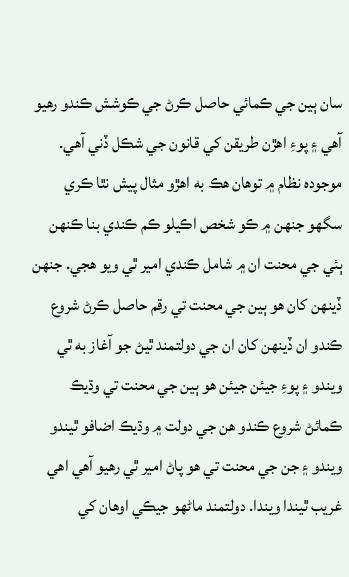سان ٻين جي ڪمائي حاصل ڪرڻ جي ڪوشش ڪندو رهيو آهي ۽ پوءِ اهڙن طريقن کي قانون جي شڪل ڏني آهي. موجوده نظام ۾ توهان هڪ به اهڙو مثال پيش نٿا ڪري سگهو جنهن ۾ ڪو شخص اڪيلو ڪم ڪندي بنا ڪنهن ٻئي جي محنت ان ۾ شامل ڪندي امير ٿي ويو هجي. جنهن ڏينهن کان هو ٻين جي محنت تي رقم حاصل ڪرڻ شروع ڪندو ان ڏينهن کان ان جي دولتمند ٿيڻ جو آغاز به ٿي ويندو ۽ پوءِ جيئن جيئن هو ٻين جي محنت تي وڌيڪ ڪمائڻ شروع ڪندو هن جي دولت ۾ وڌيڪ اضافو ٿيندو ويندو ۽ جن جي محنت تي هو پاڻ امير ٿي رهيو آهي اهي غريب ٿيندا ويندا. دولتمند ماڻهو جيڪي اوهان کي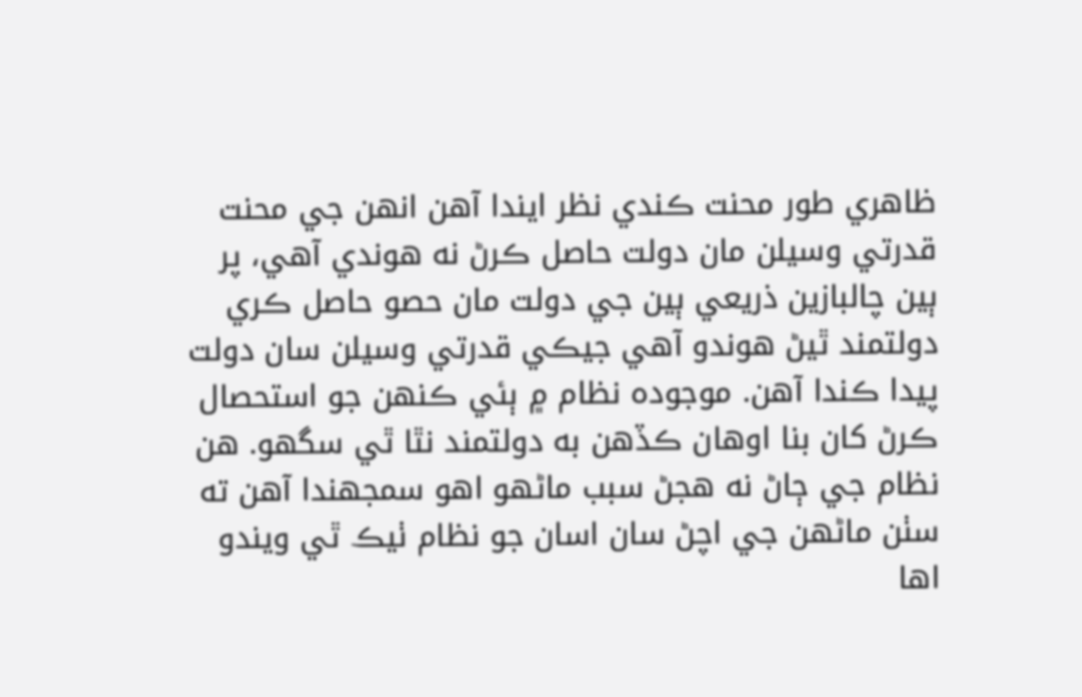ظاهري طور محنت ڪندي نظر ايندا آهن انهن جي محنت قدرتي وسيلن مان دولت حاصل ڪرڻ نه هوندي آهي، پر ٻين چالبازين ذريعي ٻين جي دولت مان حصو حاصل ڪري دولتمند ٿيڻ هوندو آهي جيڪي قدرتي وسيلن سان دولت پيدا ڪندا آهن. موجوده نظام ۾ ٻئي ڪنهن جو استحصال ڪرڻ کان بنا اوهان ڪڏهن به دولتمند نٿا ٿي سگهو. هن نظام جي ڄاڻ نه هجڻ سبب ماڻهو اهو سمجهندا آهن ته سٺن ماڻهن جي اچڻ سان اسان جو نظام ٺيڪ ٿي ويندو اها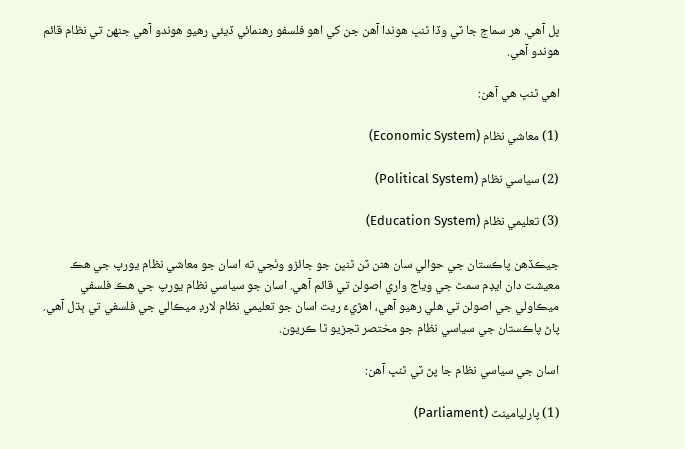ڀل آهي. هر سماج جا ٽي وڏا ٿنڀ هوندا آهن جن کي اهو فلسفو رهنمائي ڏيئي رهيو هوندو آهي جنهن تي نظام قائم هوندو آهي.

اهي ٿنڀ هي آهن:

(1) معاشي نظام (Economic System)

(2) سياسي نظام (Political System)

(3) تعليمي نظام (Education System)

جيڪڏهن پاڪستان جي حوالي سان هنن ٽن ٿنڀن جو جائزو وٺجي ته اسان جو معاشي نظام يورپ جي هڪ معيشت دان ايڊم سمٿ جي وياج واري اصولن تي قائم آهي. اسان جو سياسي نظام يورپ جي هڪ فلسفي ميڪاولي جي اصولن تي هلي رهيو آهي، اهڙيءَ ريت اسان جو تعليمي نظام لارڊ ميڪالي جي فلسفي تي ٻڌل آهي. پاڻ پاڪستان جي سياسي نظام جو مختصر تجزيو ٿا ڪريون.

اسان جي سياسي نظام جا پڻ ٽي ٿنڀ آهن:

(1) پارليامينٽ (Parliament)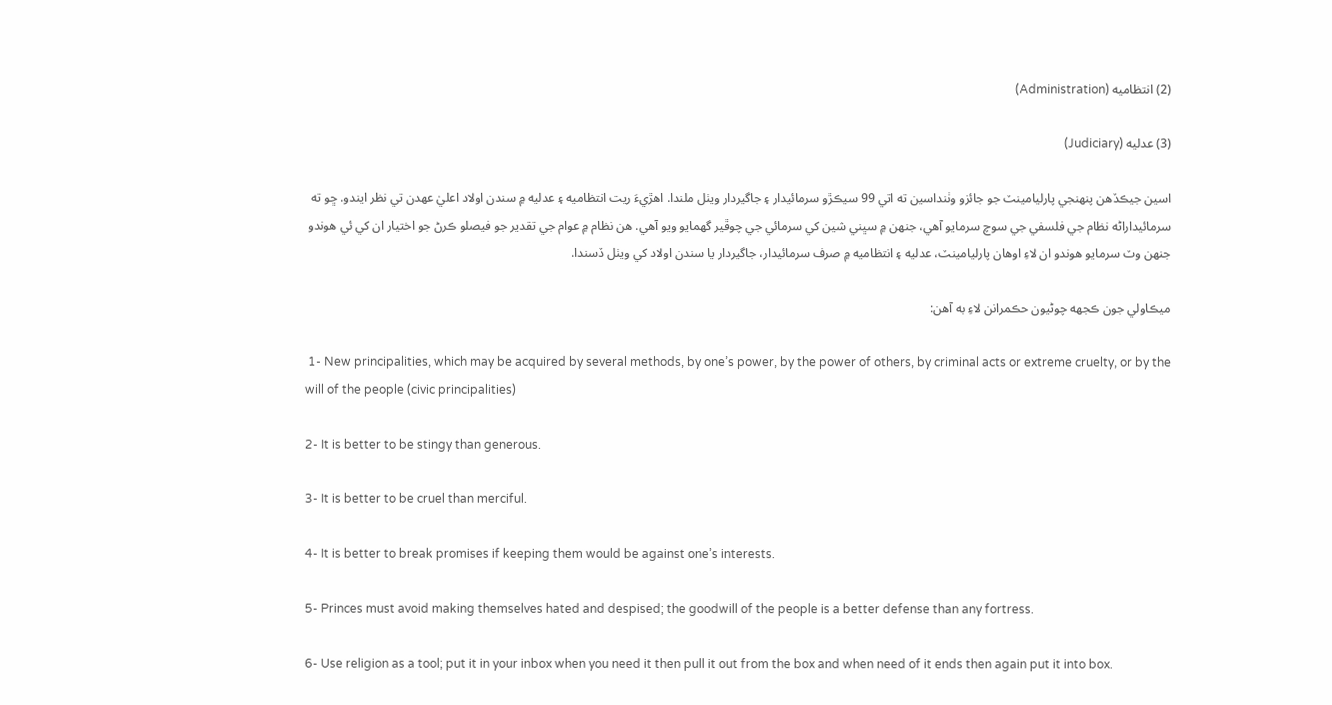(2) انتظاميه (Administration)

(3) عدليه (Judiciary)

اسين جيڪڏهن پنهنجي پارليامينٽ جو جائزو وٺنداسين ته اتي 99 سيڪڙو سرمائيدار ۽ جاگيردار ويٺل ملندا. اهڙيءَ ريت انتظاميه ۽ عدليه ۾ سندن اولاد اعليٰ عهدن تي نظر ايندو. ڇو ته سرمائيداراڻه نظام جي فلسفي جي سوچ سرمايو آهي، جنهن ۾ سڀني شين کي سرمائي جي چوڦير گهمايو ويو آهي. هن نظام ۾ عوام جي تقدير جو فيصلو ڪرڻ جو اختيار ان کي ئي هوندو جنهن وٽ سرمايو هوندو ان لاءِ اوهان پارليامينٽ، عدليه ۽ انتظاميه ۾ صرف سرمائيدار، جاگيردار يا سندن اولاد کي ويٺل ڏسندا.

ميڪاولي جون ڪجهه چوڻيون حڪمرانن لاءِ به آهن:

 1- New principalities, which may be acquired by several methods, by one’s power, by the power of others, by criminal acts or extreme cruelty, or by the will of the people (civic principalities)

2- It is better to be stingy than generous.

3- It is better to be cruel than merciful.

4- It is better to break promises if keeping them would be against one’s interests.

5- Princes must avoid making themselves hated and despised; the goodwill of the people is a better defense than any fortress.

6- Use religion as a tool; put it in your inbox when you need it then pull it out from the box and when need of it ends then again put it into box.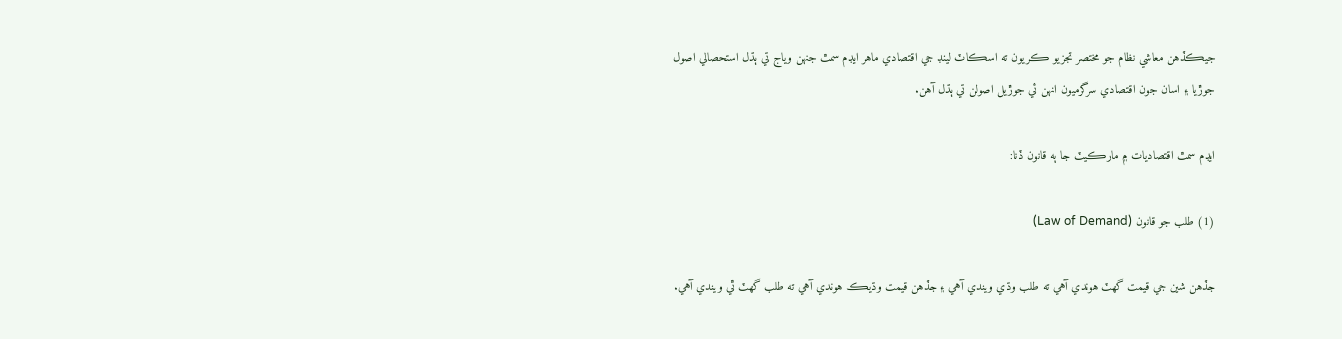جيڪڏهن معاشي نظام جو مختصر تجزيو ڪريون ته اسڪاٽ لينڊ جي اقتصادي ماهر ايڊم سمٿ جنهن وياج تي ٻڌل استحصالي اصول جوڙيا ۽ اسان جون اقتصادي سرگرميون انهن ئي جوڙيل اصولن تي ٻڌل آهن.

ايڊم سمٿ اقتصاديات ۾ مارڪيٽ جا ٻه قانون ڏنا:

(1) طلب جو قانون (Law of Demand)

جڏهن شين جي قيمت گهٽ هوندي آهي ته طلب وڌي ويندي آهي ۽ جڏهن قيمت وڌيڪ هوندي آهي ته طلب گهٽ ٿي ويندي آهي.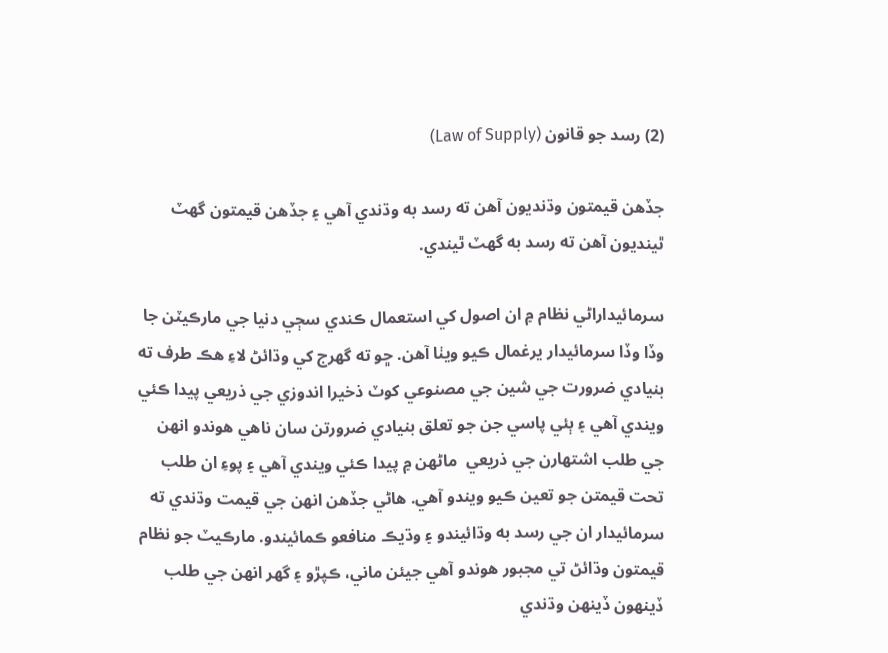(2) رسد جو قانون (Law of Supply)

جڏهن قيمتون وڌنديون آهن ته رسد به وڌندي آهي ۽ جڏهن قيمتون گهٽ ٿينديون آهن ته رسد به گهٽ ٿيندي.

سرمائيداراڻي نظام ۾ ان اصول کي استعمال ڪندي سڄي دنيا جي مارڪيٽن جا وڏا وڏا سرمائيدار يرغمال ڪيو ويٺا آهن. ڇو ته گهرج کي وڌائڻ لاءِ هڪ طرف ته بنيادي ضرورت جي شين جي مصنوعي کوٽ ذخيرا اندوزي جي ذريعي پيدا ڪئي ويندي آهي ۽ ٻئي پاسي جن جو تعلق بنيادي ضرورتن سان ناهي هوندو انهن جي طلب اشتهارن جي ذريعي  ماڻهن ۾ پيدا ڪئي ويندي آهي ۽ پوءِ ان طلب تحت قيمتن جو تعين ڪيو ويندو آهي. هاڻي جڏهن انهن جي قيمت وڌندي ته سرمائيدار ان جي رسد به وڌائيندو ۽ وڌيڪ منافعو ڪمائيندو. مارڪيٽ جو نظام قيمتون وڌائڻ تي مجبور هوندو آهي جيئن ماني، ڪپڙو ۽ گهر انهن جي طلب ڏينهون ڏينهن وڌندي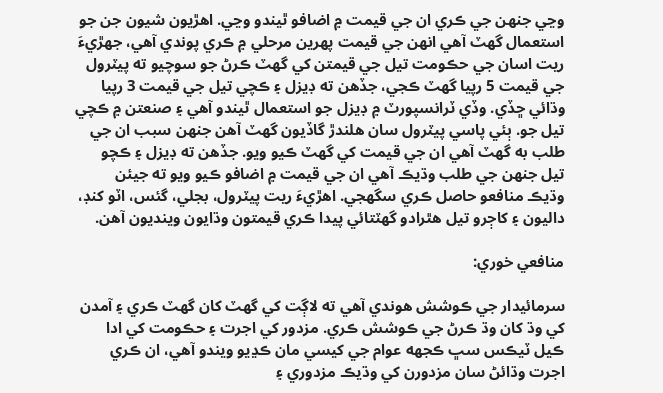وڃي جنهن جي ڪري ان جي قيمت ۾ اضافو ٿيندو وڃي. اهڙيون شيون جن جو استعمال گهٽ آهي انهن جي قيمت پهرين مرحلي ۾ ڪري پوندي آهي، جهڙيءَ ريت اسان جي حڪومت تيل جي قيمتن کي گهٽ ڪرڻ جو سوچيو ته پيٽرول جي قيمت 5 رپيا گهٽ ڪجي، جڏهن ته ڊيزل ۽ ڪچي تيل جي قيمت 3 رپيا وڌائي ڇڏي. وڏي ٽرانسپورٽ ۾ ڊيزل جو استعمال ٿيندو آهي ۽ صنعتن ۾ ڪچي تيل جو. ٻئي پاسي پيٽرول سان هلندڙ گاڏيون گهٽ آهن جنهن سبب ان جي طلب به گهٽ آهي ان جي قيمت کي گهٽ ڪيو ويو. جڏهن ته ڊيزل ۽ ڪچو تيل جنهن جي طلب وڌيڪ آهي ان جي قيمت ۾ اضافو ڪيو ويو ته جيئن وڌيڪ منافعو حاصل ڪري سگهجي. اهڙيءَ ريت پيٽرول، بجلي، گئس، اٽو کنڊ، داليون ۽ کاڄرو تيل هٿرادو گهٽتائي پيدا ڪري قيمتون وڌايون وينديون آهن.

منافعي خوري:

سرمائيدار جي ڪوشش هوندي آهي ته لاڳت کي گهٽ کان گهٽ ڪري ۽ آمدن کي وڌ کان وڌ ڪرڻ جي ڪوشش ڪري. مزدور کي اجرت ۽ حڪومت کي ادا ڪيل ٽيڪس سڀ ڪجهه عوام جي کيسي مان ڪڍيو ويندو آهي، ان ڪري اجرت وڌائڻ سان مزدورن کي وڌيڪ مزدوري ۽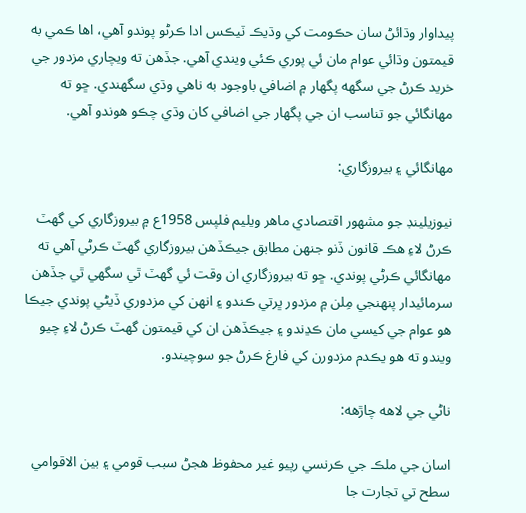پيداوار وڌائڻ سان حڪومت کي وڌيڪ ٽيڪس ادا ڪرڻو پوندو آهي، اها ڪمي به قيمتون وڌائي عوام مان ئي پوري ڪئي ويندي آهي. جڏهن ته ويچاري مزدور جي خريد ڪرڻ جي سگهه پگهار ۾ اضافي باوجود به ناهي وڌي سگهندي. ڇو ته مهانگائي جو تناسب ان جي پگهار جي اضافي کان وڌي چڪو هوندو آهي.

مهانگائي ۽ بيروزگاري:

نيوزيلينڊ جو مشهور اقتصادي ماهر ويليم فلپس 1958ع ۾ بيروزگاري کي گهٽ ڪرڻ لاءِ هڪ قانون ڏنو جنهن مطابق جيڪڏهن بيروزگاري گهٽ ڪرڻي آهي ته مهانگائي ڪرڻي پوندي. ڇو ته بيروزگاري ان وقت ئي گهٽ ٿي سگهي ٿي جڏهن سرمائيدار پنهنجي مِلن ۾ مزدور ڀرتي ڪندو ۽ انهن کي مزدوري ڏيڻي پوندي جيڪا هو عوام جي کيسي مان ڪڍندو ۽ جيڪڏهن ان کي قيمتون گهٽ ڪرڻ لاءِ چيو ويندو ته هو يڪدم مزدورن کي فارغ ڪرڻ جو سوچيندو.

ناڻي جي لاهه چاڙهه:

اسان جي ملڪ جي ڪرنسي رپيو غير محفوظ هجڻ سبب قومي ۽ بين الاقوامي سطح تي تجارت جا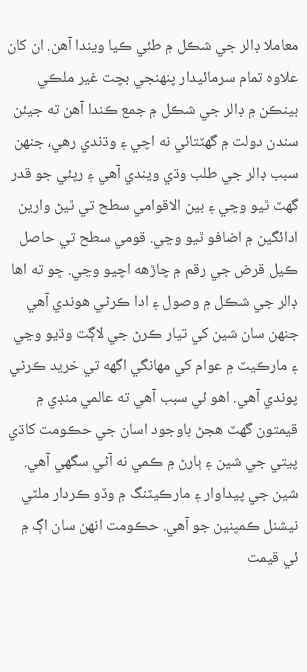معاملا ڊالر جي شڪل ۾ طئي ڪيا ويندا آهن. ان کان علاوه تمام سرمائيدار پنهنجي بچت غير ملڪي بينڪن ۾ ڊالر جي شڪل ۾ جمع ڪندا آهن ته جيئن سندن دولت ۾ گهٽتائي نه اچي ۽ وڌندي رهي، جنهن سبب ڊالر جي طلب وڌي ويندي آهي ۽ رپئي جو قدر گهٽ ٿيو وڃي ۽ بين الاقوامي سطح تي ٿيڻ وارين ادائگين ۾ اضافو ٿيو وڃي. قومي سطح تي حاصل ڪيل قرض جي رقم ۾ چاڙهه اچيو وڃي. ڇو ته اها ڊالر جي شڪل ۾ وصول ۽ ادا ڪرڻي هوندي آهي جنهن سان شين کي تيار ڪرڻ جي لاڳت وڌيو وڃي ۽ مارڪيٽ ۾ عوام کي مهانگي اگهه تي خريد ڪرڻي پوندي آهي. اهو ئي سبب آهي ته عالمي منڊي ۾ قيمتون گهٽ هجڻ باوجود اسان جي حڪومت کاڌي پيتي جي شين ۽ ٻارڻ ۾ ڪمي نه آڻي سگهي آهي. شين جي پيداوار ۽ مارڪيٽنگ ۾ وڏو ڪردار ملٽي نيشنل ڪمپنين جو آهي. حڪومت انهن سان اڳ ۾ ئي قيمت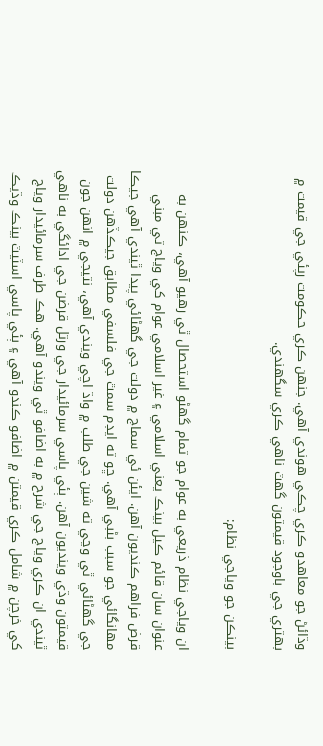وڌائڻ جو معاهدو ڪري چڪي هوندي آهي. جنهن ڪري حڪومت رپئي جي قيمت ۾ بهتري جي باوجود قيمتون گهٽ ناهي ڪري سگهندي.

بينڪن جو وياجي نظام:

ان وياجي نظام ذريعي به عوام جو تمام گهڻو استحصال ٿي رهيو آهي، ڪنهن به عنوان سان قائم ڪيل بينڪ يعني اسلامي ۽ غير اسلامي عوام کي وياج تي مبني قرض فراهم ڪنديون آهن. ايئن ئي سماج ۾ دولت جي گهڻائي پيدا ٿيندي آهي جيڪا مهانگائي جو سبب بڻبي آهي. ڇو ته ايڊم سمٿ جي فلسفي مطابق جيڪڏهن دولت جي گهڻائي ٿي وڃي ته شين جي طلب ۾ واڌ اچي ويندي آهي، نتيجي ۾ انهن جون قيمتون وڌي وينديون آهن. ٻئي پاسي سرمائيدار جي ورتل قرضن جي ادائگي به ناهي ٿيندي ان ڪري وياج جي شرح ۾ به اضافو ٿي ويندو آهي. هڪ طرف سرمائيدار وياج کي خرچن ۾ شامل ڪري قيمتن ۾ اضافو ڪندو آهي ۽ ٻئي پاسي اسٽيٽ بينڪ وڌيڪ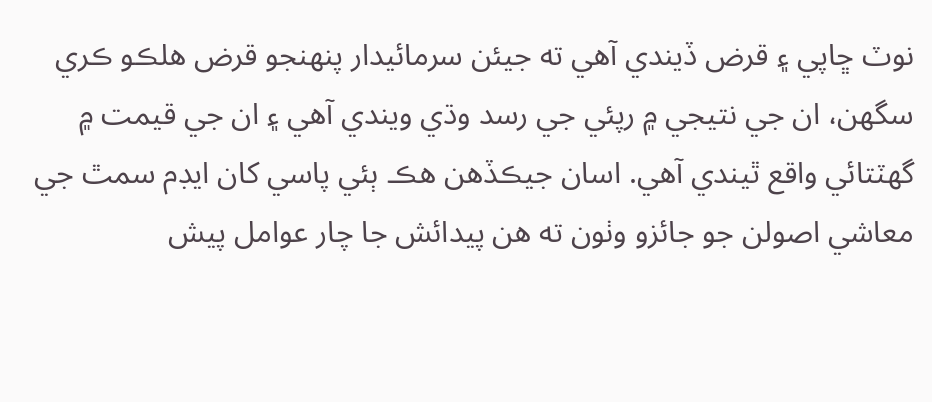نوٽ ڇاپي ۽ قرض ڏيندي آهي ته جيئن سرمائيدار پنهنجو قرض هلڪو ڪري سگهن، ان جي نتيجي ۾ رپئي جي رسد وڌي ويندي آهي ۽ ان جي قيمت ۾ گهٽتائي واقع ٿيندي آهي. اسان جيڪڏهن هڪ ٻئي پاسي کان ايڊم سمٿ جي معاشي اصولن جو جائزو وٺون ته هن پيدائش جا چار عوامل پيش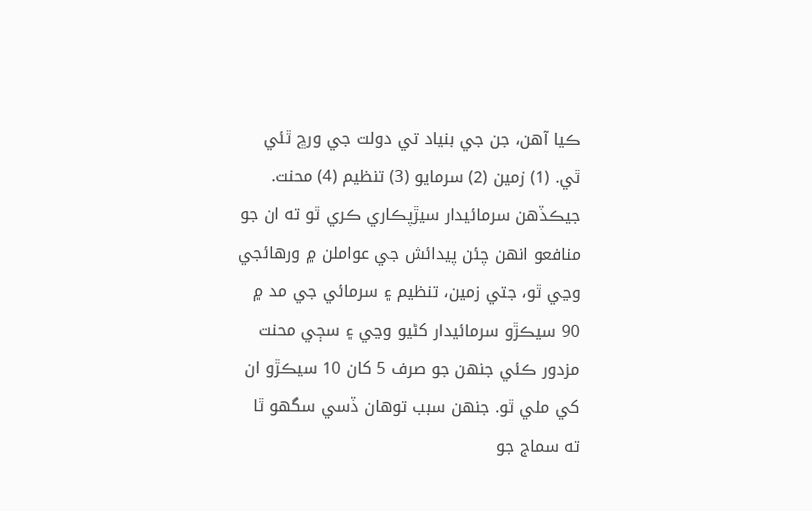ڪيا آهن، جن جي بنياد تي دولت جي ورڇ ٿئي ٿي. (1) زمين (2) سرمايو (3) تنظيم (4) محنت. جيڪڏهن سرمائيدار سيڙپڪاري ڪري ٿو ته ان جو منافعو انهن چئن پيدائش جي عواملن ۾ ورهائجي وڃي ٿو، جتي زمين، تنظيم ۽ سرمائي جي مد ۾ 90 سيڪڙو سرمائيدار کڻيو وڃي ۽ سڄي محنت مزدور ڪئي جنهن جو صرف 5 کان 10 سيڪڙو ان کي ملي ٿو. جنهن سبب توهان ڏسي سگهو ٿا ته سماج جو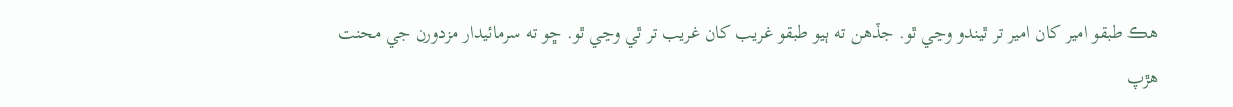هڪ طبقو امير کان امير تر ٿيندو وڃي ٿو. جڏهن ته ٻيو طبقو غريب کان غريب تر ٿي وڃي ٿو. ڇو ته سرمائيدار مزدورن جي محنت هڙپ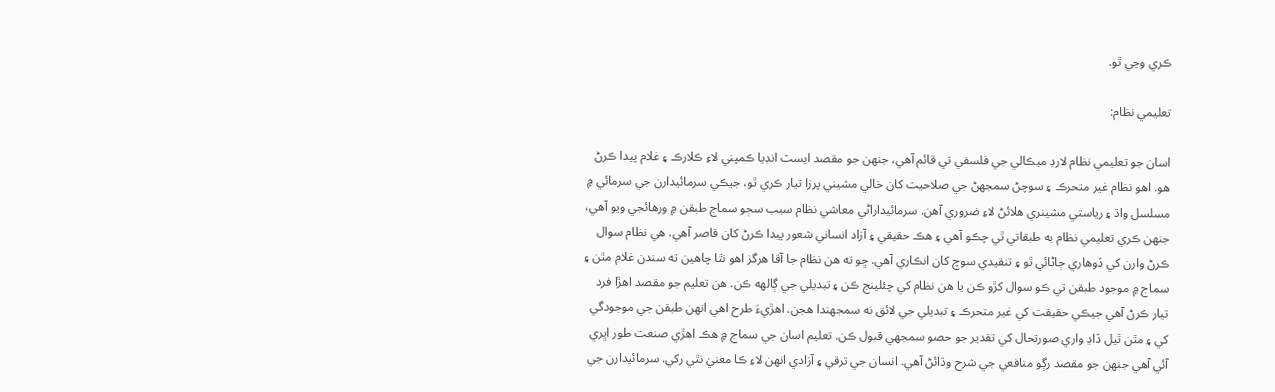ڪري وڃي ٿو.

تعليمي نظام:

اسان جو تعليمي نظام لارڊ ميڪالي جي فلسفي تي قائم آهي، جنهن جو مقصد ايسٽ انڊيا ڪمپني لاءِ ڪلارڪ ۽ غلام پيدا ڪرڻ هو. اهو نظام غير متحرڪ ۽ سوچڻ سمجهڻ جي صلاحيت کان خالي مشيني پرزا تيار ڪري ٿو، جيڪي سرمائيدارن جي سرمائي ۾ مسلسل واڌ ۽ رياستي مشينري هلائڻ لاءِ ضروري آهن. سرمائيداراڻي معاشي نظام سبب سڄو سماج طبقن ۾ ورهائجي ويو آهي، جنهن ڪري تعليمي نظام به طبقاتي ٿي چڪو آهي ۽ هڪ حقيقي ۽ آزاد انساني شعور پيدا ڪرڻ کان قاصر آهي. هي نظام سوال ڪرڻ وارن کي ڏوهاري ڄاڻائي ٿو ۽ تنقيدي سوچ کان انڪاري آهي. ڇو ته هن نظام جا آقا هرگز اهو نٿا چاهين ته سندن غلام مٿن ۽ سماج ۾ موجود طبقن تي ڪو سوال کڙو ڪن يا هن نظام کي چئلينج ڪن ۽ تبديلي جي ڳالهه ڪن. هن تعليم جو مقصد اهڙا فرد تيار ڪرڻ آهي جيڪي حقيقت کي غير متحرڪ ۽ تبديلي جي لائق نه سمجهندا هجن. اهڙيءَ طرح اهي انهن طبقن جي موجودگي کي ۽ مٿن ٿيل ڏاڍ واري صورتحال کي تقدير جو حصو سمجهي قبول ڪن. تعليم اسان جي سماج ۾ هڪ اهڙي صنعت طور اڀري آئي آهي جنهن جو مقصد رڳو منافعي جي شرح وڌائڻ آهي. انسان جي ترقي ۽ آزادي انهن لاءِ ڪا معنيٰ نٿي رکي. سرمائيدارن جي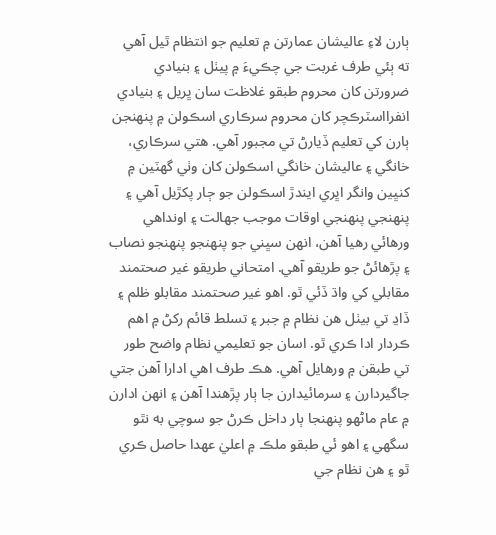ٻارن لاءِ عاليشان عمارتن ۾ تعليم جو انتظام ٿيل آهي ته ٻئي طرف غربت جي چڪيءَ ۾ پيٺل ۽ بنيادي ضرورتن کان محروم طبقو غلاظت سان ڀريل ۽ بنيادي انفرااسٽرڪچر کان محروم سرڪاري اسڪولن ۾ پنهنجن ٻارن کي تعليم ڏيارڻ تي مجبور آهي. هتي سرڪاري، خانگي ۽ عاليشان خانگي اسڪولن کان وٺي گهٽين ۾ کنڀين وانگر اڀري ايندڙ اسڪولن جو ڄار پکڙيل آهي ۽ پنهنجي پنهنجي اوقات موجب جهالت ۽ اونداهي ورهائي رهيا آهن، انهن سڀني جو پنهنجو پنهنجو نصاب ۽ پڙهائڻ جو طريقو آهي. امتحاني طريقو غير صحتمند مقابلي کي واڌ ڏئي ٿو. اهو غير صحتمند مقابلو ظلم ۽ ڏاڍ تي بيٺل هن نظام ۾ جبر ۽ تسلط قائم رکڻ ۾ اهم ڪردار ادا ڪري ٿو. اسان جو تعليمي نظام واضح طور تي طبقن ۾ ورهايل آهي. هڪ طرف اهي ادارا آهن جتي جاگيردارن ۽ سرمائيدارن جا ٻار پڙهندا آهن ۽ انهن ادارن ۾ عام ماڻهو پنهنجا ٻار داخل ڪرڻ جو سوچي به نٿو سگهي ۽ اهو ئي طبقو ملڪ ۾ اعليٰ عهدا حاصل ڪري ٿو ۽ هن نظام جي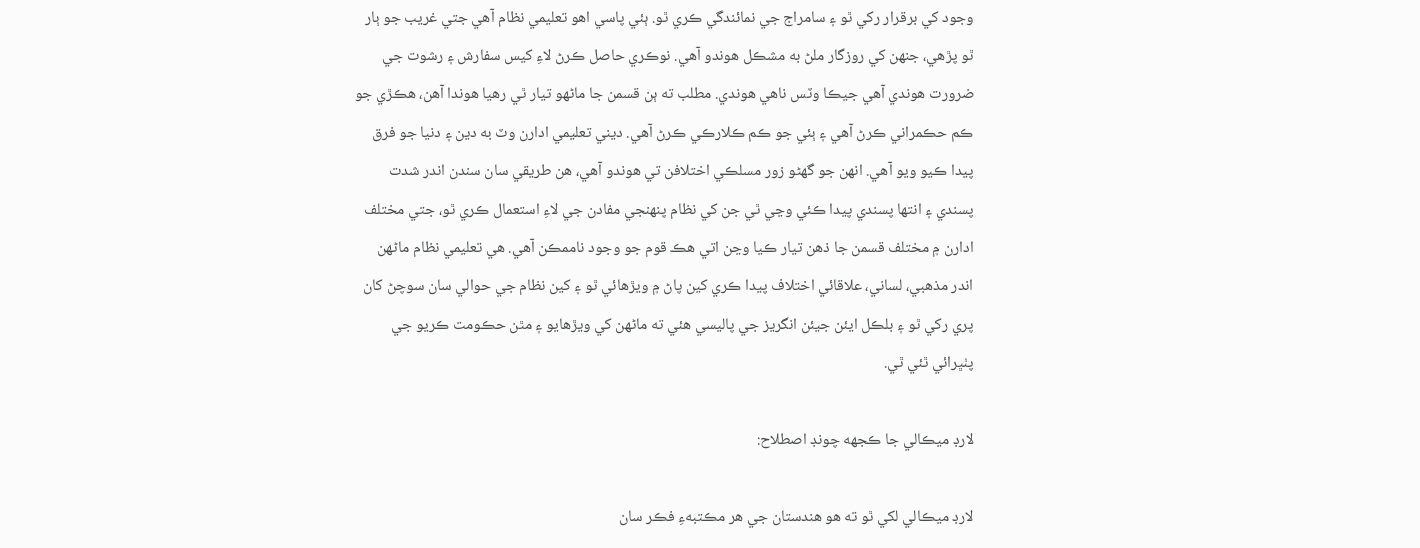وجود کي برقرار رکي ٿو ۽ سامراج جي نمائندگي ڪري ٿو. ٻئي پاسي اهو تعليمي نظام آهي جتي غريب جو ٻار ٿو پڙهي، جنهن کي روزگار ملڻ به مشڪل هوندو آهي. نوڪري حاصل ڪرڻ لاءِ کيس سفارش ۽ رشوت جي ضرورت هوندي آهي جيڪا وٽس ناهي هوندي. مطلب ته ٻن قسمن جا ماڻهو تيار ٿي رهيا هوندا آهن، هڪڙي جو ڪم حڪمراني ڪرڻ آهي ۽ ٻئي جو ڪم ڪلارڪي ڪرڻ آهي. ديني تعليمي ادارن وٽ به دين ۽ دنيا جو فرق پيدا ڪيو ويو آهي. انهن جو گهڻو زور مسلڪي اختلافن تي هوندو آهي، هن طريقي سان سندن اندر شدت پسندي ۽ انتها پسندي پيدا ڪئي وڃي ٿي جن کي نظام پنهنجي مفادن جي لاءِ استعمال ڪري ٿو، جتي مختلف ادارن ۾ مختلف قسمن جا ذهن تيار ڪيا وڃن اتي هڪ قوم جو وجود ناممڪن آهي. هي تعليمي نظام ماڻهن اندر مذهبي، لساني، علاقائي اختلاف پيدا ڪري کين پاڻ ۾ ويڙهائي ٿو ۽ کين نظام جي حوالي سان سوچڻ کان پري رکي ٿو ۽ بلڪل ايئن جيئن انگريز جي پاليسي هئي ته ماڻهن کي ويڙهايو ۽ مٿن حڪومت ڪريو جي پٺڀرائي ٿئي ٿي.

لارڊ ميڪالي جا ڪجهه چونڊ اصطلاح:

لارڊ ميڪالي لکي ٿو ته هو هندستان جي هر مڪتبهءِ فڪر سان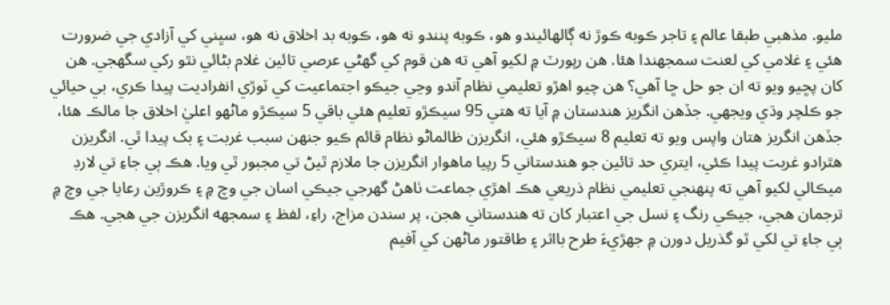مليو. مذهبي طبقا عالم ۽ تاجر ڪوبه ڪوڙ نه ڳالهائيندو هو، ڪوبه پنندو نه هو، ڪوبه بد اخلاق نه هو، سڀني کي آزادي جي ضرورت هئي ۽ غلامي کي لعنت سمجهندا هئا. هن رپورٽ ۾ لکيو آهي ته هن قوم کي گهڻي عرصي تائين غلام بڻائي نٿو رکي سگهجي. هن کان پڇيو ويو ته ان جو حل ڇا آهي؟ هن چيو اهڙو تعليمي نظام آندو وڃي جيڪو اجتماعيت کي ٽوڙي انفراديت پيدا ڪري، بي حيائي جو ڪلچر وڌي ويجهي. جڏهن انگريز هندستان ۾ آيا ته هتي 95 سيڪڙو تعليم هئي باقي 5 سيڪڙو ماڻهو اعليٰ اخلاق جا مالڪ هئا، جڏهن انگريز هتان واپس ويو ته تعليم 8 سيڪڙو هئي، انگريزن ظالماڻو نظام قائم ڪيو جنهن سبب غربت ۽ بک پيدا ٿي. انگريزن هٿرادو غربت پيدا ڪئي، ايتري حد تائين جو هندستاني 5 رپيا ماهوار انگريزن جا ملازم ٿيڻ تي مجبور ٿي ويا. هڪ ٻي جاءِ تي لارڊ ميڪالي لکيو آهي ته پنهنجي تعليمي نظام ذريعي هڪ اهڙي جماعت ٺاهڻ گهرجي جيڪي اسان جي وچ ۾ ۽ ڪروڙين رعايا جي وچ ۾ ترجمان هجي، جيڪي رنگ ۽ نسل جي اعتبار کان ته هندستاني هجن، پر سندن مزاج، راءِ، لفظ ۽ سمجهه انگريزن جي هجي. هڪ ٻي جاءِ تي لکي ٿو گذريل دورن ۾ جهڙيءَ طرح بااثر ۽ طاقتور ماڻهن کي آفيم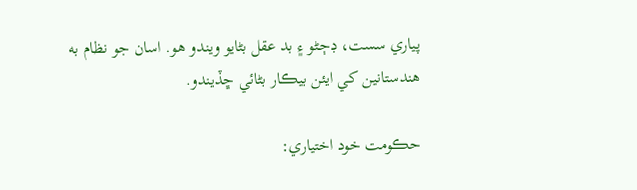پياري سست، ڊڄڻو ۽ بد عقل بڻايو ويندو هو. اسان جو نظام به هندستانين کي ايئن بيڪار بڻائي ڇڏيندو.

حڪومت خود اختياري: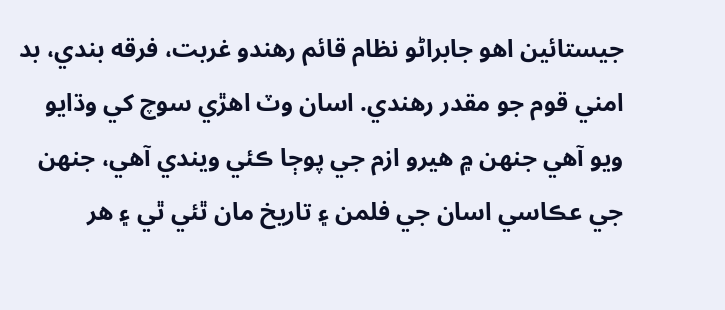جيستائين اهو جابراڻو نظام قائم رهندو غربت، فرقه بندي، بد امني قوم جو مقدر رهندي. اسان وٽ اهڙي سوچ کي وڌايو ويو آهي جنهن ۾ هيرو ازم جي پوڄا ڪئي ويندي آهي، جنهن جي عڪاسي اسان جي فلمن ۽ تاريخ مان ٿئي ٿي ۽ هر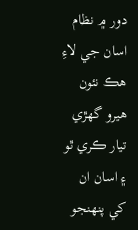دور ۾ نظام اسان جي لاءِ هڪ نئون هيرو گهڙي تيار ڪري ٿو ۽ اسان ان کي پنهنجو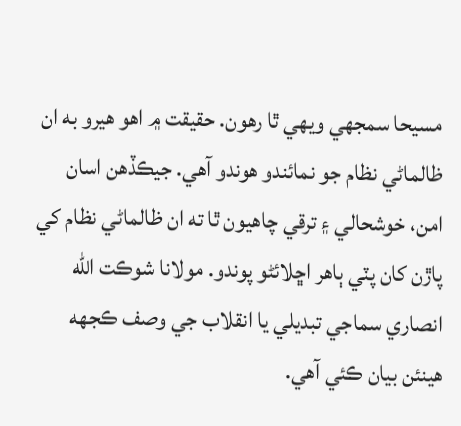مسيحا سمجهي ويهي ٿا رهون. حقيقت ۾ اهو هيرو به ان ظالماڻي نظام جو نمائندو هوندو آهي. جيڪڏهن اسان امن، خوشحالي ۽ ترقي چاهيون ٿا ته ان ظالماڻي نظام کي پاڙن کان پٽي ٻاهر اڇلائڻو پوندو. مولانا شوڪت الله انصاري سماجي تبديلي يا انقلاب جي وصف ڪجهه هينئن بيان ڪئي آهي.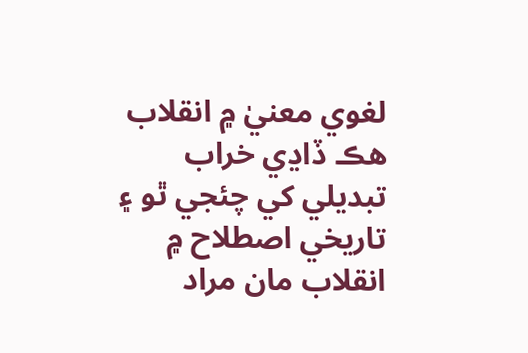لغوي معنيٰ ۾ انقلاب هڪ ڏاڍي خراب تبديلي کي چئجي ٿو ۽ تاريخي اصطلاح ۾ انقلاب مان مراد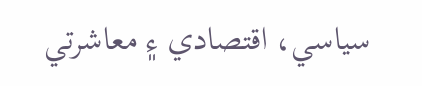سياسي، اقتصادي ۽ معاشرتي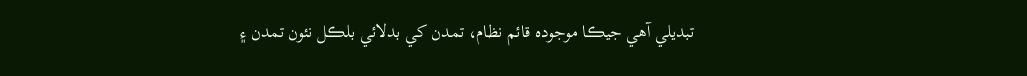تبديلي آهي جيڪا موجوده قائم نظام، تمدن کي بدلائي بلڪل نئون تمدن ۽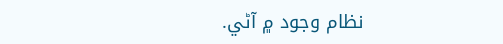نظام وجود ۾ آڻي.